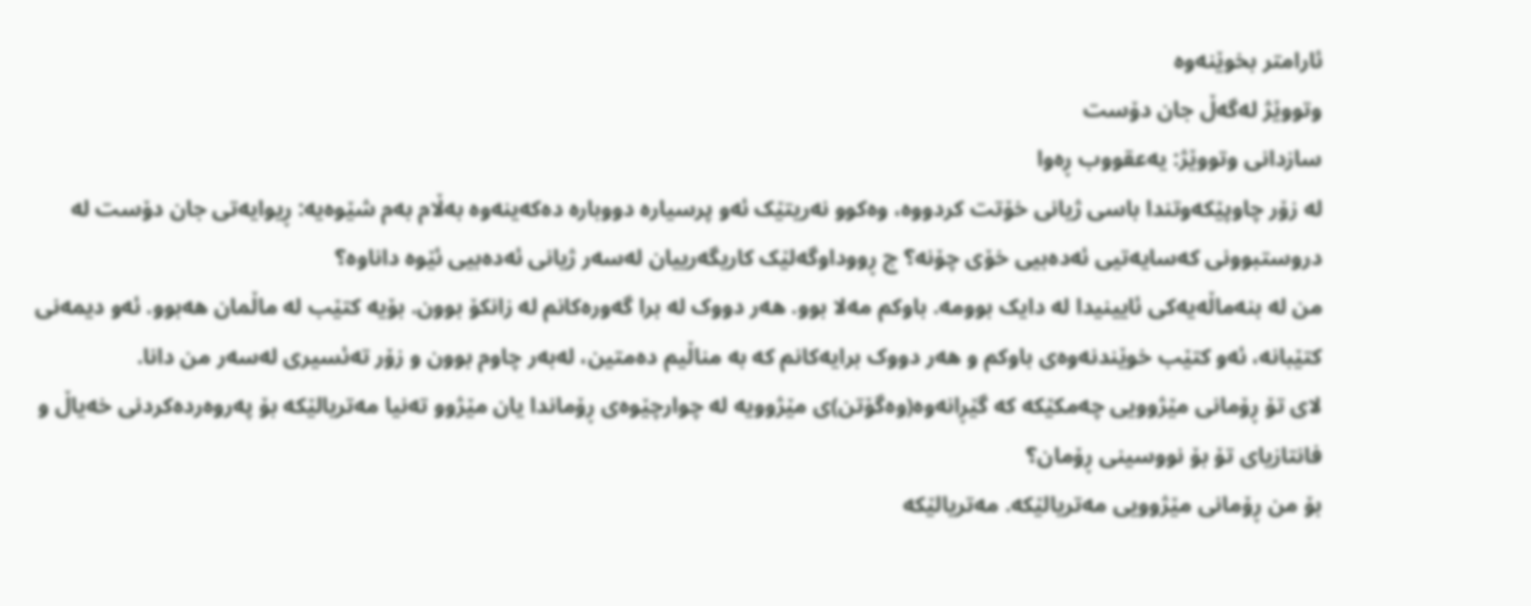ئارامتر بخوێنەوە
وتووێژ لەگەڵ جان دۆست
سازدانی وتووێژ: یەعقووب ڕەوا
لە زۆر چاوپێکەوتندا باسی ژیانی خۆتت کردووە، وەکوو نەریتێک ئەو پرسیارە دووبارە دەکەینەوە بەڵام بەم شێوەیە: ڕیوایەتی جان دۆست لە دروستبوونی کەسایەتیی ئەدەبیی خۆی چۆنە؟ چ ڕووداوگەلێک کاریگەرییان لەسەر ژیانی ئەدەبیی ئێوە داناوە؟
من لە بنەماڵەیەکی ئایینیدا لە دایک بوومە. باوکم مەلا بوو. هەر دووک لە برا گەورەکانم لە زانکۆ بوون. بۆیە کتێب لە ماڵمان هەبوو. ئەو دیمەنی کتێبانە، ئەو کتێب خوێندنەوەی باوکم و هەر دووک برایەکانم کە بە مناڵیم دەمتین، لەبەر چاوم بوون و زۆر تەئسیری لەسەر من دانا.
لای تۆ ڕۆمانی مێژوویی چەمکێکە کە گێڕانەوە(وەگۆتن)ی مێژوویە لە چوارچێوەی ڕۆماندا یان مێژوو تەنیا مەتریالێکە بۆ پەروەردەکردنی خەیاڵ و فانتازیای تۆ بۆ نووسینی ڕۆمان؟
بۆ من ڕۆمانی مێژوویی مەتریالێکە. مەتریالێکە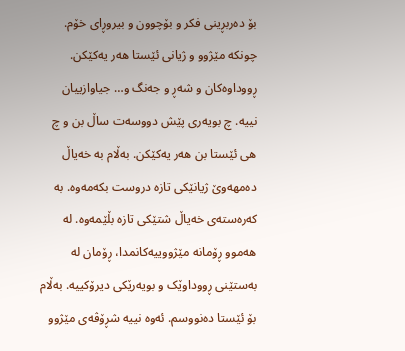بۆ دەربڕینی فکر و بۆچوون و بیروڕای خۆم. چونکە مێژوو و ژیانی ئێستا هەر یەکێکن. ڕووداوەکان و شەڕ و جەنگ و… جیاوازییان نییە. چ بویەری پێش دووسەت ساڵ بن و چ هی ئێستا بن هەر یەکێکن. بەڵام بە خەیاڵ دەمهەوێ ژیانێکی تازە دروست بکەمەوە. بە کەرەستەی خەیاڵ شتێکی تازە بڵێمەوە. لە هەموو ڕۆمانە مێژووییەکانمدا، ڕۆمان لە بەستێنی ڕووداوێک و بویەرێکی دیرۆکییە. بەڵام بۆ ئێستا دەنووسم. ئەوە نییە شڕۆڤەی مێژوو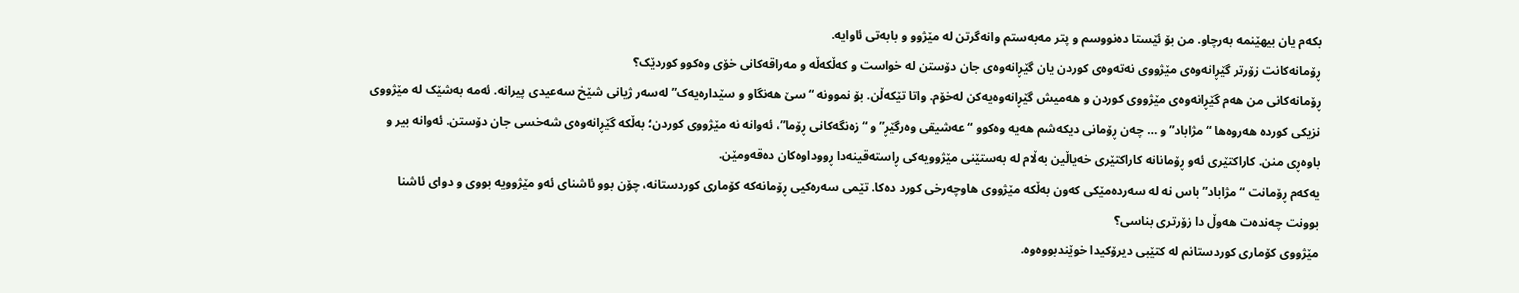بکەم یان بیهێنمە بەرچاو. من بۆ ئێستا دەنووسم و پتر مەبەستم وانەگرتن لە مێژوو و بابەتی ئاوایە.
ڕۆمانەکانت زۆرتر گێڕانەوەی مێژووی نەتەوەی کوردن یان گێڕانەوەی جان دۆستن لە خواست و کەڵکەڵە و مەراقەکانی خۆی وەکوو کوردێک؟
ڕۆمانەکانی من هەم گێڕانەوەی مێژووی کوردن و هەمیش گێڕانەوەیەکن لەخۆم. واتا تێکەڵن. بۆ نموونە “سێ هەنگاو و سێدارەیەک” لەسەر ژیانی شێخ سەعیدی پیرانە. ئەمە بەشێک لە مێژووی نزیکی کوردە هەروەها “مژاباد” و … چەن ڕۆمانی دیکەشم هەیە وەکوو “عەشیقی وەرگێڕ” و “زەنگەکانی ڕۆما”، ئەوانە نە مێژووی کوردن؛ بەڵکە گێڕانەوەی شەخسی جان دۆستن. ئەوانە بیر و باوەڕی منن. کاراکتێری ئەو ڕۆمانانە کاراکتێری خەیاڵین بەڵام لە بەستێنی مێژوویەکی ڕاستەقینەدا ڕووداوەکان دەقەومێن.
یەکەم ڕۆمانت “مژاباد” باس نە لە سەردەمێکی کەون بەڵکە مێژووی هاوچەرخی کورد دەکا. تێمی سەرەکیی ڕۆمانەکە کۆماری کوردستانە، چۆن بوو ئاشنای ئەو مێژوویە بووی و دوای ئاشنا بوونت چەندەت هەوڵ دا زۆرتری بناسی؟
مێژووی کۆماری کوردستانم لە کتێبی دیرۆکیدا خوێندبووەوە.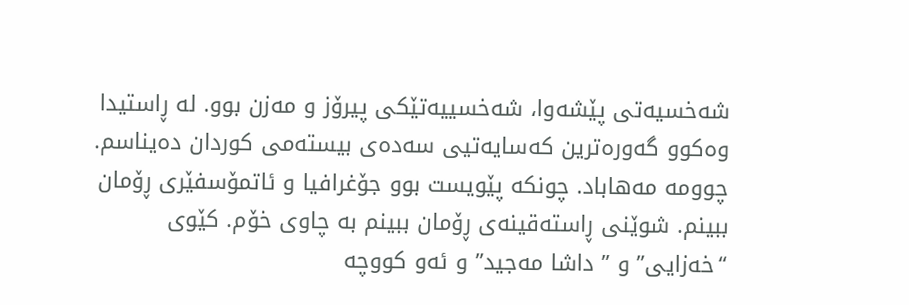شەخسیەتی پێشەوا، شەخسییەتێکی پیرۆز و مەزن بوو. لە ڕاستیدا وەکوو گەورەترین کەسایەتیی سەدەی بیستەمی کوردان دەیناسم. چوومە مەهاباد. چونکە پێویست بوو جۆغرافیا و ئاتمۆسفێری ڕۆمان ببینم. شوێنی ڕاستەقینەی ڕۆمان ببینم بە چاوی خۆم. کێوی “خەزایی” و ” داشا مەجید” و ئەو کووچە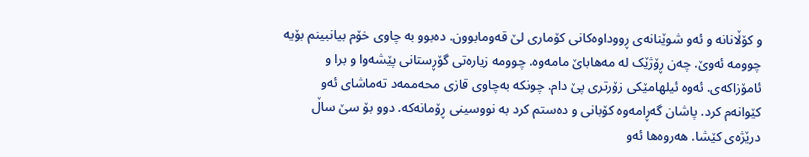و کۆڵانانە و ئەو شوێنانەی ڕووداوەکانی کۆماری لێ قەومابوون. دەبوو بە چاوی خۆم بیانبینم بۆیە چوومە ئەوێ. چەن ڕۆژێک لە مەهاباێ مامەوە. چوومە زیارەتی گۆڕستانی پێشەوا و برا و ئامۆزاکەی. ئەوە ئیلهامێکی زۆرتری پێ دام. چونکە بەچاوی قازی محەممەد تەماشای ئەو کێوانەم کرد. پاشان گەڕامەوە کۆبانی و دەستم کرد بە نووسینی ڕۆمانەکە. دوو بۆ سێ ساڵ درێژەی کێشا. هەروەها ئەو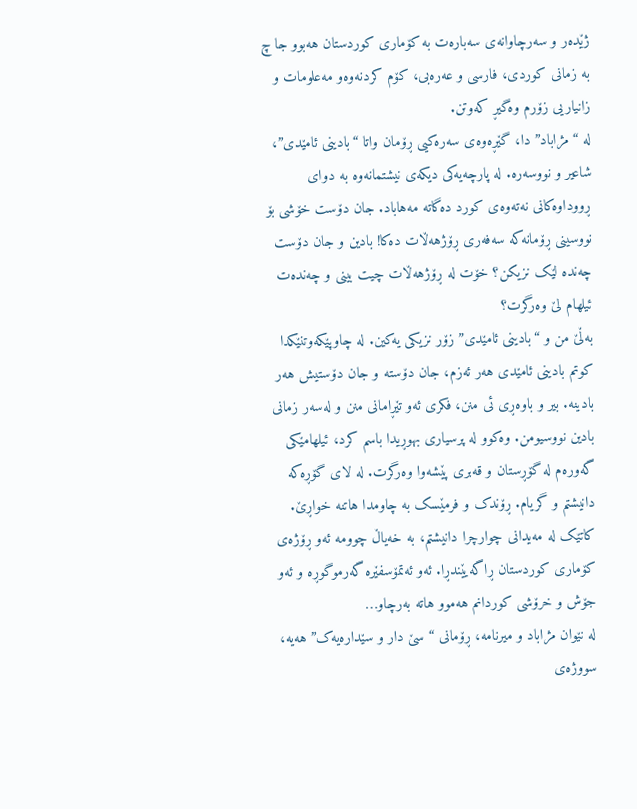ژێدەر و سەرچاوانەی سەبارەت بە کۆماری کوردستان هەبوو جا چ بە زمانی کوردی، فارسی و عەرەبی، کۆم کردنەوەو مەعلومات و زانیاریی زۆرم وەگیڕ کەوتن.
لە “مژاباد”دا، گێڕەوەی سەرەکیی ڕۆمان واتا “بادینی ئامێدی”، شاعیر و نووسەرە. لە پارچەیەکی دیکەی نیشتمانەوە بە دوای ڕووداوەکانی نەتەوەی کورد دەگاتە مەهاباد. جان دۆست خۆشی بۆ نووسینی ڕۆمانەکە سەفەری ڕۆژهەڵات دەکا! بادین و جان دۆست چەندە لێک نزیکن؟ خۆت لە ڕۆژهەڵات چیت بینی و چەندەت ئیلهام لێ وەرگرت؟
بەڵێ من و “بادینی ئامێدی” زۆر نزیکی یەکین. لە چاوپێکەوتنێکدا کوتم بادینی ئامێدی هەر ئەزم، جان دۆستە و جان دۆستیش هەر بادینە. بیر و باوەڕی ئی منن، فکری ئەو تێڕامانی منن و لەسەر زمانی بادین نووسیومن. وەکوو لە پرسیاری بهوڕیدا باسم کرد، ئیلهامێکی گەورەم لە گۆڕستان و قەبری پێشەوا وەرگرت. لە لای گۆڕەکە دانیشتم و گریام. ڕۆندک و فرمێسک بە چاومدا هاتنە خواڕێ. کاتێک لە مەیدانی چوارچرا دانیشتم، بە خەیاڵ چوومە ئەو ڕۆژەی کۆماری کوردستان ڕاگەیێندڕا. ئەو ئەتمۆسفێرە گەرموگوڕە و ئەو جۆش و خرۆشی کوردانم هەموو هاتە بەرچاو…
لە نێوان مژاباد و میرنامە، ڕۆمانی “سێ دار و سێدارەیەک” هەیە، سووژەی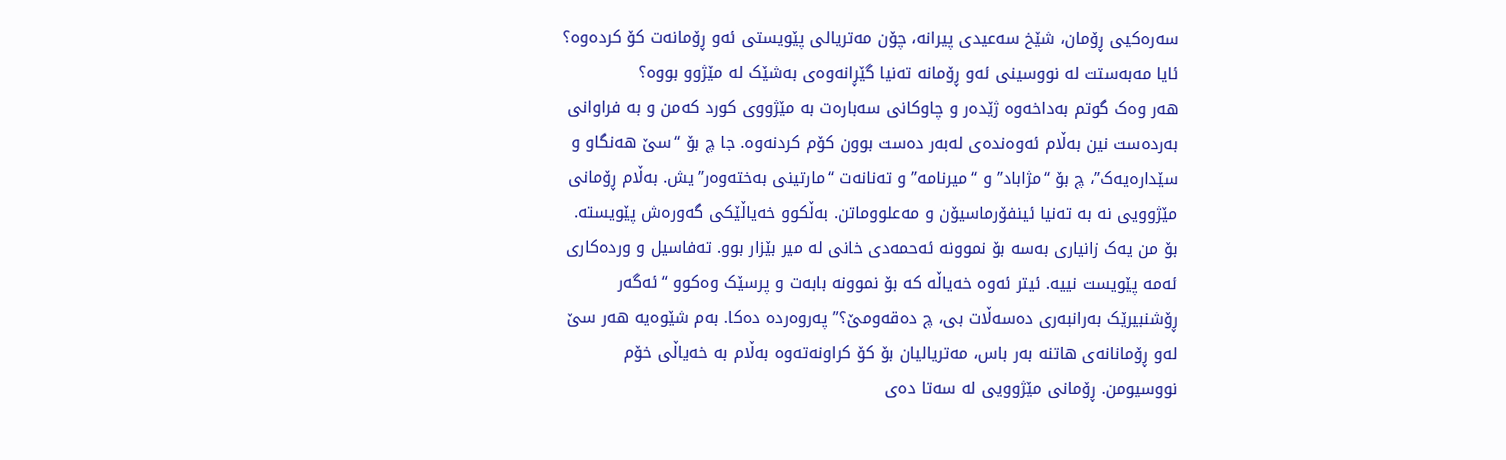سەرەکیی ڕۆمان، شێخ سەعیدی پیرانە، چۆن مەتریالی پێویستی ئەو ڕۆمانەت کۆ کردەوە؟ ئایا مەبەستت لە نووسینی ئەو ڕۆمانە تەنیا گێڕانەوەی بەشێک لە مێژوو بووە؟
هەر وەک گوتم بەداخەوە ژێدەر و چاوکانی سەبارەت بە مێژووی کورد کەمن و بە فراوانی بەردەست نین بەڵام ئەوەندەی لەبەر دەست بوون کۆم کردنەوە. جا چ بۆ “سێ هەنگاو و سێدارەیەک”، چ بۆ “مژاباد” و “میرنامه” و تەنانەت “مارتینی بەختەوەر”یش. بەڵام ڕۆمانی مێژوویی نە بە تەنیا ئینفۆرماسیۆن و مەعلووماتن. بەڵکوو خەیاڵێکی گەورەش پێویستە. بۆ من یەک زانیاری بەسە بۆ نموونە ئەحمەدی خانی لە میر بێزار بوو. تەفاسیل و وردەکاری ئەمە پێویست نییە. ئیتر ئەوە خەیاڵە کە بۆ نموونە بابەت و پرسێک وەکوو “ئەگەر ڕۆشنبیرێک بەرانبەری دەسەڵات بی، چ دەقەومێ؟” پەروەردە دەکا. بەم شێوەیە هەر سێ لەو ڕۆمانانەی هاتنە بەر باس، مەتریالیان بۆ کۆ کراونەتەوە بەڵام بە خەیاڵی خۆم نووسیومن. ڕۆمانی مێژوویی لە سەتا دەی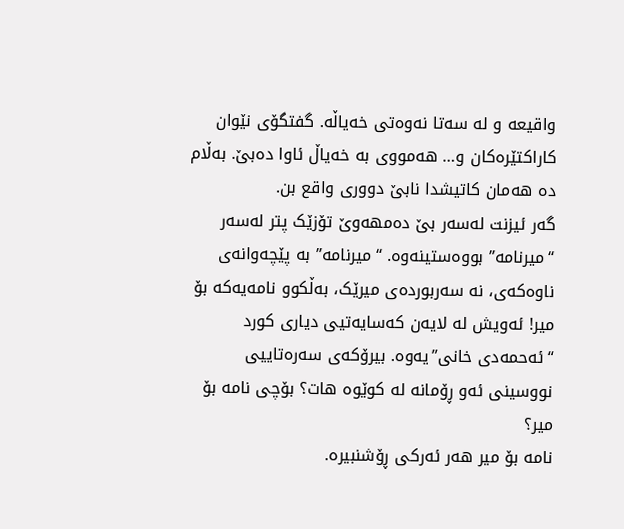واقیعە و لە سەتا نەوەتی خەیاڵە. گفتگۆی نێوان کاراکتێرەکان و… هەمووی بە خەیاڵ ئاوا دەبێ. بەڵام دە هەمان کاتیشدا نابێ دووری واقع بن.
گەر ئیزنت لەسەر بێ دەمهەوێ تۆزێک پتر لەسەر “میرنامە” بووەستینەوە. “میرنامە” بە پێچەوانەی ناوەکەی، نە سەربوردەی میرێک، بەڵکوو نامەیەکە بۆ میر! ئەویش لە لایەن کەسایەتیی دیاری کورد “ئەحمەدی خانی”یەوە. بیرۆکەی سەرەتاییی نووسینی ئەو ڕۆمانە لە کوێوە هات؟ بۆچی نامە بۆ میر؟
نامه بۆ میر هەر ئەرکی ڕۆشنبیرە.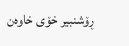ڕۆشنبیر خۆی خاوەن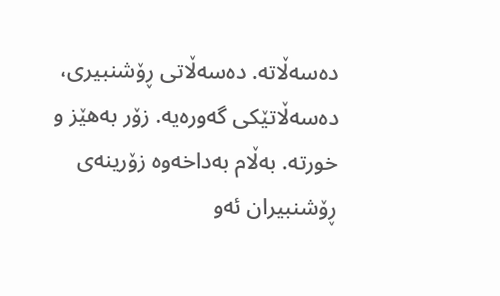دەسەڵاتە. دەسەڵاتی ڕۆشنبیری، دەسەڵاتێکی گەورەیە. زۆر بەهێز و خورتە. بەڵام بەداخەوە زۆرینەی ڕۆشنبیران ئەو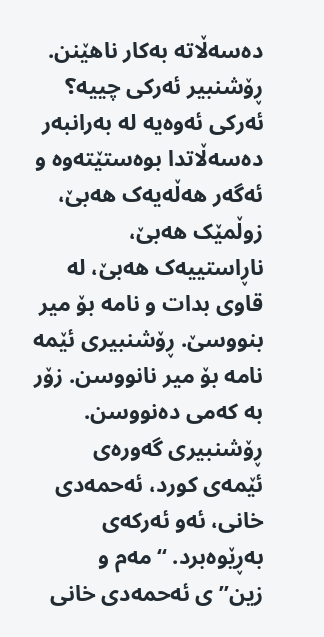دەسەڵاتە بەکار ناهێنن. ڕۆشنبیر ئەرکی چییە؟ ئەرکی ئەوەیە لە بەرانبەر دەسەڵاتدا بوەستێتەوە و ئەگەر هەڵەیەک هەبێ، زوڵمێک هەبێ، ناڕاستییەک هەبێ، لە قاوی بدات و نامه بۆ میر بنووسێ. ڕۆشنبیری ئێمە نامە بۆ میر نانووسن. زۆر بە کەمی دەنووسن. ڕۆشنبیری گەورەی ئێمەی کورد، ئەحمەدی خانی، ئەو ئەرکەی بەڕێوەبرد. “مەم و زین”ی ئەحمەدی خانی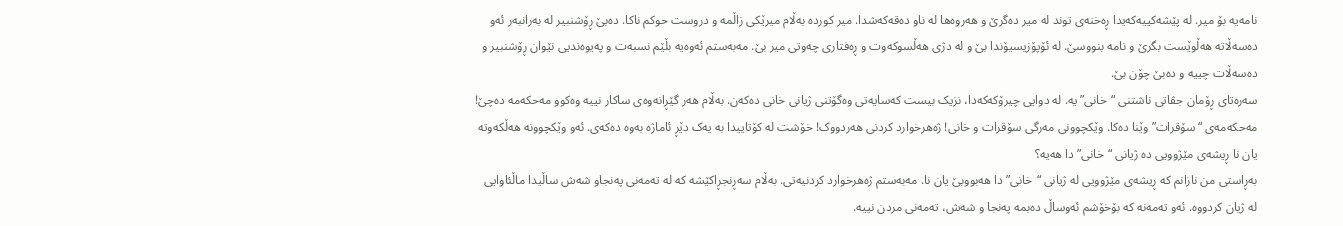نامەیە بۆ میر. لە پێشەکییەکەیدا ڕەخنەی توند لە میر دەگرێ و هەروەها لە ناو دەقەکەشدا. میر کوردە بەڵام میرێکی زاڵمه و دروست حوکم ناکا. دەبێ ڕۆشنبیر لە بەرانبەر ئەو دەسەڵاتە هەڵوێست بگرێ و نامه بنووسێ. لە ئۆپۆزیسیۆندا بێ و لە دژی هەڵسوکەوت و ڕەفتاری چەوتی میر بێ. مەبەستم ئەوەیە بڵێم نسبەت و پەیوەندیی نێوان ڕۆشنبیر و دەسەڵات چییە و دەبێ چۆن بێ.
سەرەتای ڕۆمان جڤاتی ناشتنی “خانی”یە. لە دوایی چیرۆکەکەدا، نزیک بیست کەسایەتی وەگۆتنی ژیانی خانی دەکەن. بەڵام هەر گێڕانەوەی ساکار نییە وەکوو مەحکەمە دەچێ! مەحکەمەی “سۆقرات” وێنا دەکا. وێکچوونی مەرگی سۆقرات و خانی! ژەهرخوارد کردنی هەردووک! خۆشت لە کۆتاییدا بە یەک دێڕ ئاماژە بەوە دەکەی. ئەو وێکچوونە هەڵکەوتە یان نا ڕیشەی مێژوویی دە ژیانی “خانی”دا هەیە؟
بەڕاستی من نازانم کە ڕیشەی مێژوویی لە ژیانی “خانی”دا هەبووبێ یان نا. مەبەستم ژەهرخوارد کردنیەتی. بەڵام سەڕنجڕاکێشە کە لە تەمەنی پەنجاو شەش ساڵیدا ماڵئاوایی لە ژیان کردووە. ئەو تەمەنە کە بۆخۆشم ئەوساڵ دەبمە پەنجا و شەش، تەمەنی مردن نییە.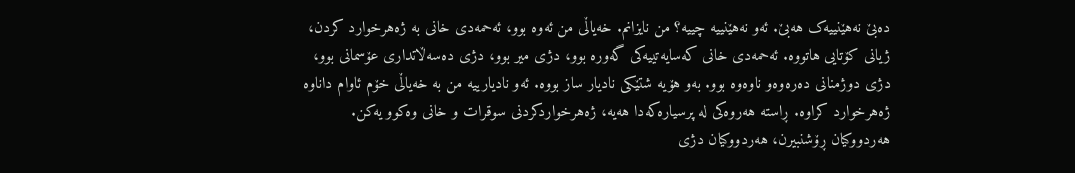دەبێ نەهێنییەک هەبێ. ئەو نەهێنییە چییە؟ من نایزانم. خەیاڵی من ئەوە بوو، ئەحمەدی خانی بە ژەهرخوارد کردن، ژیانی کۆتایی هاتووە. ئەحمەدی خانی کەسایەتییەکی گەورە بوو، دژی میر بوو، دژی دەسەڵاتداری عۆسمانی بوو، دژی دوژمنانی دەرەوەو ناوەوە بوو. بەو هۆیە شتێکی نادیار ساز بووە. ئەو نادیارییە من بە خەیاڵی خۆم ئاوام داناوە ژەهرخوارد کراوە. ڕاستە هەروەکی لە پرسیارەکەدا هەیە، ژەهرخواردکردنی سوقرات و خانی وەکوو یەکن. هەردووکیان ڕۆشنبیرن، هەردووکیان دژی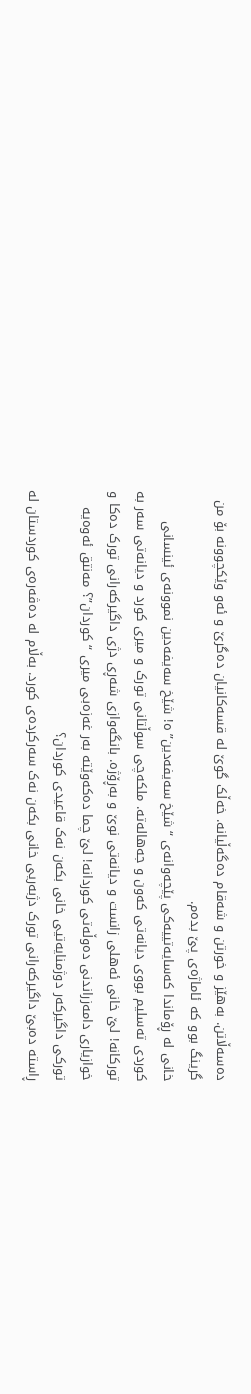دەسەڵاتن. بەهێز و خورتن و شەقام دەگەڵیانە. خەڵک گوێ لە قسەکانیان دەگرێ و ئەو وێکچوونە بۆ من گرینگ بوو کە ئاماژەی پێ بدەم.
خانی له ڕۆماندا کەسایەتییەکی پێچەوانەی “شێخ سەیفەدین”ە! شێخ سەیفەدین نموونەی ئینسانی کوردی تەسلیم بووی دیانەتی کەون و جەهالەتە. ملکەچی سوڵتانی تورک و میری کورد و دیانەتی سەر بە تورکانە! لێ خانی ئەهلی زانست و دیانەتی نوێ و بەڕۆژە. بانگەوازی شەڕی دژی داگیرکەرانی تورک دەکا و خوازیاری دامەزراندنی دەوڵەتی کوردانە! لێ چما دەکەوێتە بەر غەزەبی میری “کوردان”؟ مەنتق ئەوەیە تورکی داگیرکەر دوژمنایەتیی خانی بکەن نەک قاعیدی کوردان؟
ڕاستە دەبێ داگیرکەرانی تورک دژبەریی خانی بکەن نەک سەرکردەی کورد. بەڵام لە دەڤەرەی کوردستان لە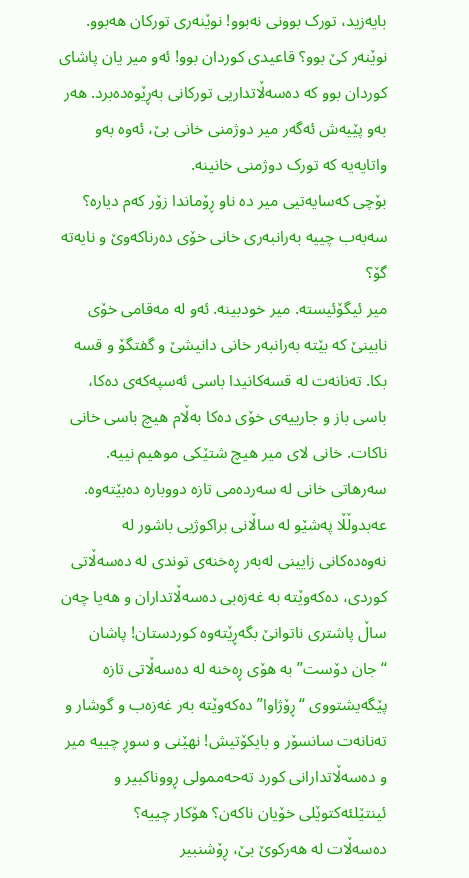بایەزید، تورک بوونی نەبوو! نوێنەری تورکان هەبوو. نوێنەر کێ بوو؟ قاعیدی کوردان بوو! ئەو میر یان پاشای کوردان بوو کە دەسەڵاتداریی تورکانی بەڕێوەدەبرد. هەر بەو پێیەش ئەگەر میر دوژمنی خانی بێ، ئەوە بەو واتایەیە کە تورک دوژمنی خانینە.
بۆچی کەسایەتیی میر دە ناو ڕۆماندا زۆر کەم دیارە؟ سەبەب چییە بەرانبەری خانی خۆی دەرناکەوێ و نایەتە گۆ؟
میر ئیگۆئیستە. میر خودبینە. ئەو لە مەقامی خۆی نابینێ کە بێتە بەرانبەر خانی دانیشێ و گفتگۆ و قسە بکا. تەنانەت لە قسەکانیدا باسی ئەسپەکەی دەکا، باسی باز و جارییەی خۆی دەکا بەڵام هیچ باسی خانی ناکات. خانی لای میر هیچ شتێکی موهیم نییە.
سەرهاتی خانی لە سەردەمی تازە دووبارە دەبێتەوە. عەبدوڵڵا پەشێو لە ساڵانی براکوژیی باشور لە نەوەدەکانی زایینی لەبەر ڕەخنەی توندی لە دەسەڵاتی کوردی، دەکەوێتە بە غەزەبی دەسەڵاتداران و هەیا چەن ساڵ پاشتری ناتوانێ بگەڕێتەوە کوردستان! پاشان “جان دۆست” بە هۆی ڕەخنە لە دەسەڵاتی تازە پێگەیشتووی “ڕۆژاوا” دەکەوێتە بەر غەزەب و گوشار و تەنانەت سانسۆر و بایکۆتیش! نهێنی و سوڕ چییە میر و دەسەڵاتدارانی کورد تەحەممولی ڕووناکبیر و ئینتێلئەکتوێلی خۆیان ناکەن؟ هۆکار چییە؟
دەسەڵات لە هەرکوێ بێ، ڕۆشنبیر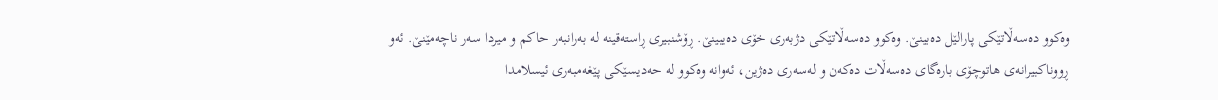وەکوو دەسەڵاتێکی پارالێل دەبینێ. وەکوو دەسەڵاتێکی دژبەری خۆی دەیبینێ. ڕۆشنبیری ڕاستەقینە لە بەرانبەر حاکم و میردا سەر ناچەمێنێ. ئەو ڕووناکبیرانەی هاتوچۆی بارەگای دەسەڵات دەکەن و لەسەری دەژین، ئەوانە وەکوو لە حەدیسێکی پێغەمبەری ئیسلامدا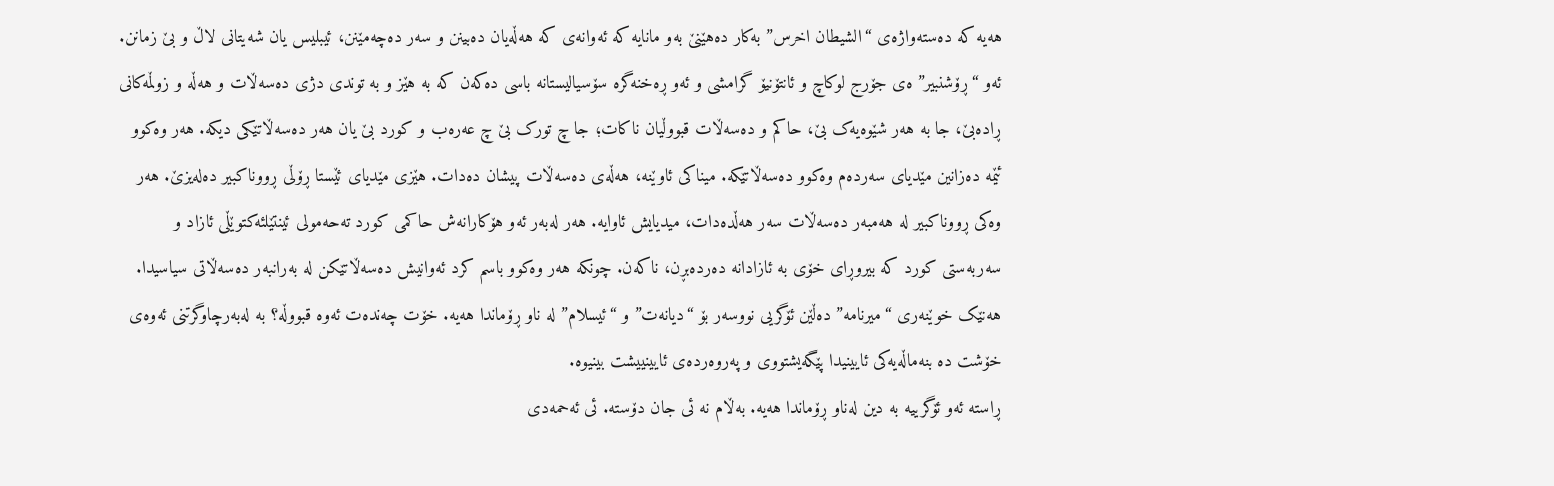هەیە کە دەستەواژەی “الشیطان اخرس” بەکار دەهێنێ بەو مانایە کە ئەوانەی کە هەڵەیان دەبینن و سەر دەچەمێنن، ئیبلیس یان شەیتانی لاڵ و بێ زمانن. ئەو “ڕۆشنبیر”ەی جۆرج لوکاچ و ئانتۆنیۆ گرامشی و ئەو ڕەخنەگرە سۆسیالیستانە باسی دەکەن کە بە هێز و بە توندی دژی دەسەڵات و هەڵە و زوڵمەکانی ڕادەبێ، جا بە هەر شێوەیەک بێ، حاکم و دەسەڵات قبووڵیان ناکات؛ جا چ تورک بێ چ عەرەب و کورد بێ یان هەر دەسەڵاتێکی دیکە. هەر وەکوو ئێمە دەزانین مێدیای سەردەم وەکوو دەسەڵاتێکە. میناکی ئاوێنە، هەڵەی دەسەڵات پیشان دەدات. هێزی مێدیای ئێستا ڕۆڵی ڕووناکبیر دەلەیزێ. هەر وەکی ڕووناکبیر لە هەمبەر دەسەڵات سەر هەڵدەدات، میدیایش ئاوایە. هەر لەبەر ئەو هۆکارانەش حاکمی کورد تەحەمولی ئینتێلئەکتوێڵی ئازاد و سەربەستی کورد کە بیروڕای خۆی بە ئازادانە دەردەبڕن، ناکەن. چونکە هەر وەکوو باسم کرد ئەوانیش دەسەڵاتێکن لە بەرانبەر دەسەڵاتی سیاسیدا.
هەنێک خوێنەری “میرنامە” دەڵێن ئۆگریی نووسەر بۆ “دیانەت” و “ئیسلام” له ناو ڕۆماندا هەیە. خۆت چەندەت ئەوە قبووڵە؟ بە لەبەرچاوگرتنی ئەوەی خۆشت دە بنەماڵەیەکی ئایینیدا پێگەیشتووی و پەروەردەی ئایینییشت بینیوە.
ڕاستە ئەو ئۆگرییە بە دین لەناو ڕۆماندا هەیە. بەڵام نە ئی جان دۆستە. ئی ئەحمەدی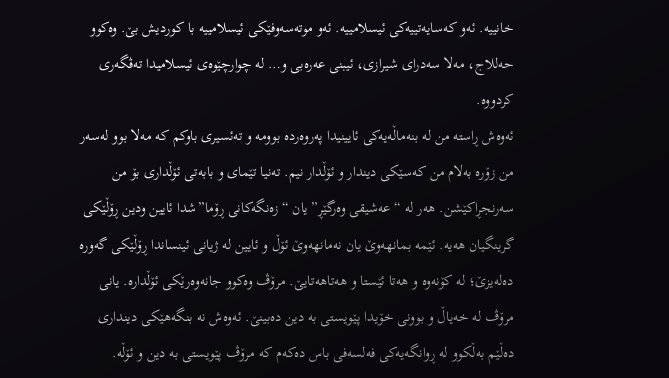خانییە. ئەو کەسایەتییەکی ئیسلامییە. ئەو موتەسەوفێکی ئیسلامییە با کوردیش بێ. وەکوو حەللاج، مەلا سەدرای شیرازی، ئیبنی عەرەبی و… لە چوارچێوەی ئیسلامیدا تەڤگەری کردووە.
ئەوەش ڕاستە من لە بنەماڵەیەکی ئایینیدا پەروەردە بوومە و تەئسیری باوکم کە مەلا بوو لەسەر من زۆرە بەلام من کەسێکی دیندار و ئۆڵدار نیم. تەنیا تێمای و بابەتی ئۆڵداری بۆ من سەرنجڕاکێشن. هەر لە “عەشیقی وەرگێڕ” یان “زەنگەکانی ڕۆما”شدا ئایین ودین ڕۆڵێکی گرینگیان هەیە. ئێمە بمانهەوێ یان نەمانهەوێ ئۆڵ و ئایین لە ژیانی ئینساندا ڕۆڵێکی گەورە دەلەیزێ؛ لە کۆنەوە و هەتا ئێستا و هەتاهەتایێ. مرۆڤ وەکوو جانەوەرێکی ئۆڵدارە. یانی مرۆڤ لە خەیاڵ و بوونی خۆیدا پێویستی بە دین دەبینێ. ئەوەش نە بنگەهێکی دینداری دەڵێم بەڵکوو له ڕوانگەیەکی فەلسەفی باس دەکەم کە مرۆڤ پێویستی بە دین و ئۆڵە.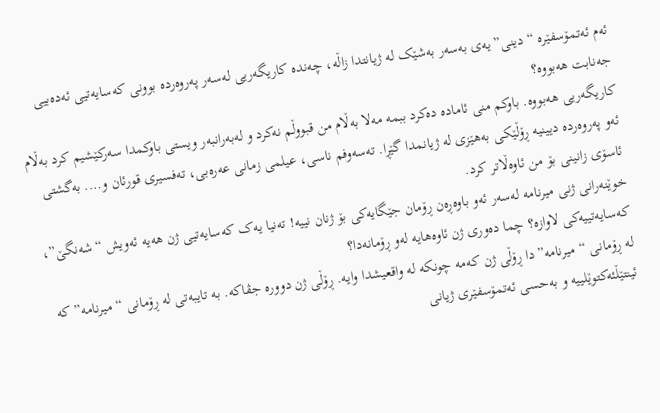ئەم ئەتمۆسفێره “دینی”یەی بەسەر بەشێک لە ژیانتدا زاڵە، چەندە کاریگەریی لەسەر پەروەردە بوونی کەسایەتیی ئەدەبیی جەنابت هەبووە؟
کاریگەریی هەبووە. باوکم منی ئامادە دەکرد ببمە مەلا بەڵام من قبووڵم نەکرد و لەبەرانبەر ویستی باوکمدا سەرکێشیم کرد بەڵام ئەو پەروەردە دیینیە ڕۆڵێکی بەهێزی لە ژیانمدا گێڕا. تەسەوفم ناسی، عیلمی زمانی عەرەبی، تەفسیری قورئان و…. بەگشتی ئاسۆی زانینی بۆ من ئاوەڵاتر کرد.
خوێنەرانی ژنی میرنامە لەسەر ئەو باوەڕەن ڕۆمان جێگایەکی بۆ ژنان نییە! تەنیا یەک کەسایەتیی ژن هەیە ئەویش “شەنگێ”، کەسایەتییەکی لاوازە؟ چما دەوری ژن ئاوەهایە لەو ڕۆمانەدا؟
لە ڕۆمانی “میرنامە”دا ڕۆڵی ژن کەمە چونکە لە واقعیشدا وایە. ڕۆڵی ژن دوورە جڤاکە. بە تایبەتی لە ڕۆمانی “میرنامە” کە ئینتێڵئەکتوێلییە و بەحسی ئەتمۆسفێری ژیانی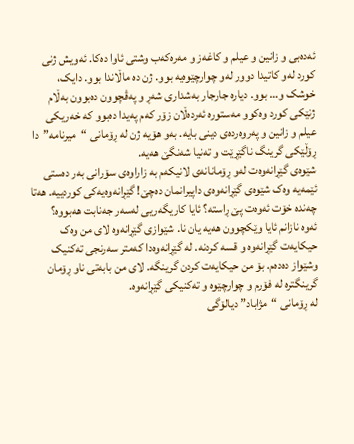ئەدەبی و زانین و عیلم و کاغەز و مەرەکەب وشتی ئاوا دەکا. ئەویش ژنی کورد لەو کاتیدا دوور لەو چوارچێوەیە بوو. ژن دە ماڵاندا بوو. دایک، خوشک و… بوو. دیارە جارجار بەشداری شەڕ و پەڤچوون دەبوون بەڵام ژنێکی کورد وەکوو مەستورە ئەردەڵان زۆر کەم پەیدا دەبوو کە خەریکی عیلم و زانین و پەروەردەی دینی بایە. بەو هۆیە ژن لە ڕۆمانی “میرنامە”دا ڕۆڵێکی گرینگ ناگێڕێت و تەنیا شەنگێ هەیە.
شێوەی گێڕانەوەت لەو ڕۆمانانەی لانیکەم بە زاراوەی سۆرانی بەر دەستی ئێمەیە وەک شێوەی گێڕانەوەی داپیرانمان دەچێ! گێڕانەوەیەکی کوردییە. هەتا چەندە خۆت ئەوەت پێ ڕاستە؟ ئایا کاریگەریی لەسەر جەنابت هەبووە؟
ئەوە نازانم ئایا وێکچوون هەیە یان نا. شێوازی گێڕانەوە لای من وەک حیکایەت گێڕانەوە و قسە کردنە. لە گێڕانەوەدا کەمتر سەرنجی تەکنیک وشێواز دەدەم. بۆ من حیکایەت کردن گرینگە. لای من بابەتی ناو ڕۆمان گرینگترە لە فۆرم و چوارچێوە و تەکنیکی گێڕانەوە.
له ڕۆمانی “مژاباد” دیالۆگی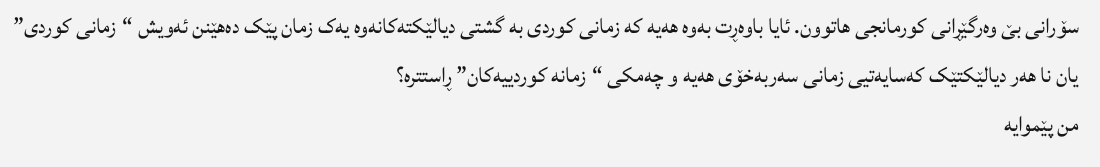سۆرانی بێ وەرگێڕانی کورمانجی هاتوون. ئایا باوەڕت بەوە هەیە کە زمانی کوردی بە گشتی دیالێکتەکانەوە یەک زمان پێک دەهێنن ئەویش “زمانی کوردی” یان نا هەر دیالێکتێک کەسایەتیی زمانی سەربەخۆی هەیە و چەمکی “زمانە کوردییەکان” ڕاستترە؟
من پێموایە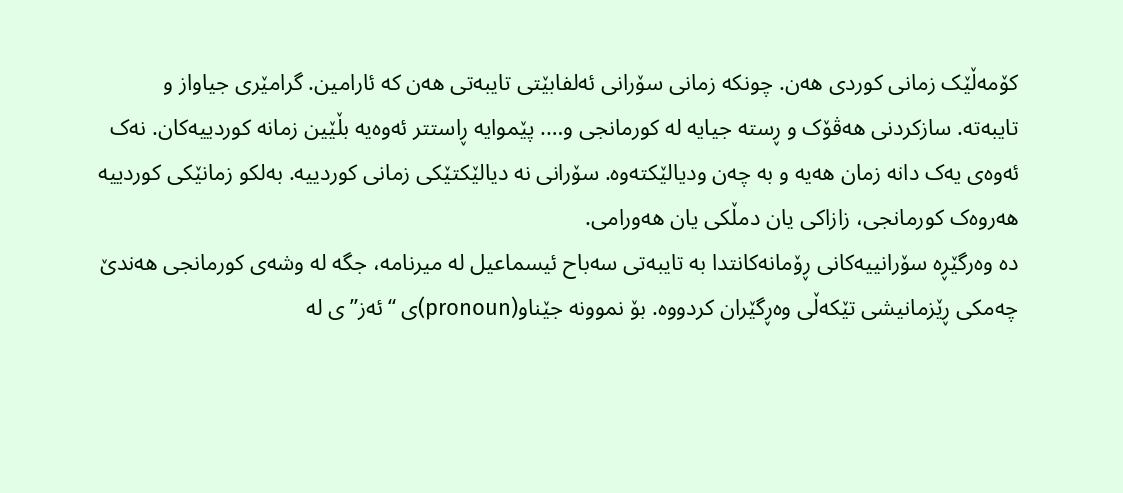کۆمەڵێک زمانی کوردی هەن. چونکە زمانی سۆرانی ئەلفابێتی تایبەتی هەن کە ئارامین. گرامێری جیاواز و تایبەتە. سازکردنی هەڤۆک و ڕستە جیایە لە کورمانجی و…. پێموایە ڕاستتر ئەوەیە بڵێین زمانە کوردییەکان. نەک ئەوەی یەک دانە زمان هەیە و بە چەن ودیالێکتەوە. سۆرانی نە دیالێکتێکی زمانی کوردییە. بەلکو زمانێکی کوردییە هەروەک کورمانجی، زازاکی یان دمڵکی یان هەورامی.
دە وەرگێڕە سۆرانییەکانی ڕۆمانەکانتدا بە تایبەتی سەباح ئیسماعیل لە میرنامە، جگە لە وشەی کورمانجی هەندێ چەمکی ڕێزمانیشی تێکەڵی وەڕگێران کردووە. بۆ نموونە جێناو(pronoun)ی “ئەز”ی لە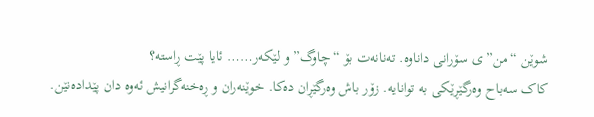شوێن “من”ی سۆرانی داناوە. تەنانەت بۆ “چاوگ” و لێکەر…… ئایا پێت ڕاستە؟
کاک سەباح وەرگێڕێکی بە توانایە. زۆر باش وەرگێڕان دەکا. خوێنەران و ڕەخنەگرانیش ئەوە دان پێدادەنێن.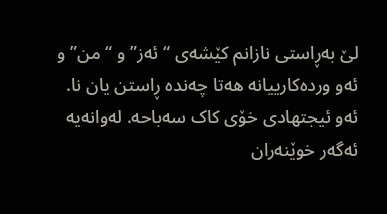لێ بەڕاستی نازانم کێشەی “ئەز” و “من” و ئەو وردەکارییانە هەتا چەندە ڕاستن یان نا. ئەو ئیجتهادی خۆی کاک سەباحە. لەوانەیە ئەگەر خوێنەران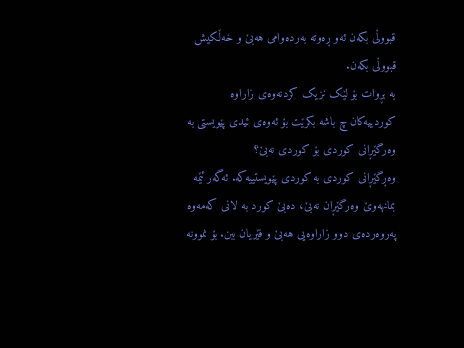قبووڵی بکەن ئەو ڕەوتە بەردەوامی هەبێ و خەڵکیش قبووڵی بکەن.
بە بڕوات بۆ لێک نزیک کردنەوەی زاراوە کوردییەکان چ باشە بکرێت بۆ ئەوەی ئیدی پێویستی بە وەرگێڕانی کوردی بۆ کوردی نەبێ؟
وەڕگێڕانی کوردی بە کوردی پێویستییەکە. ئەگەر ئێمە بمانهەوێ وەرگێڕان نەبێ، دەبێ کورد بە لانی کەمەوە پەروەردەی دوو زاراوەیی هەبێ و فێریان ببن. بۆ نموونە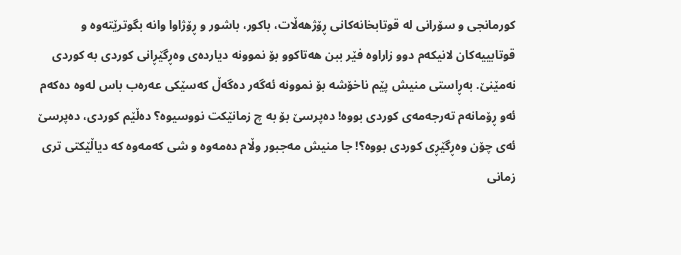کورمانجی و سۆرانی لە قوتابخانەکانی ڕۆژهەڵات، باکور، باشور و ڕۆژاوا وانە بگوترێتەوە و قوتابییەکان لانیکەم دوو زاراوە فێر ببن هەتاکوو بۆ نموونە دیاردەی وەڕگێڕانی کوردی بە کوردی نەمێنێ. بەڕاستی منیش پێم ناخۆشە بۆ نموونە ئەگەر دەگەڵ کەسێکی عەرەب باس لەوە دەکەم ئەو ڕۆمانەم تەرجەمەی کوردی بووە! دەپرسێ بۆ بە چ زمانێکت نووسیوە؟ دەڵێم کوردی، دەپرسێ ئەی چۆن وەڕگێڕی کوردی بووە؟! جا منیش مەجبور وڵام دەمەوە و شی کەمەوە کە دیاڵێکتی تری زمانی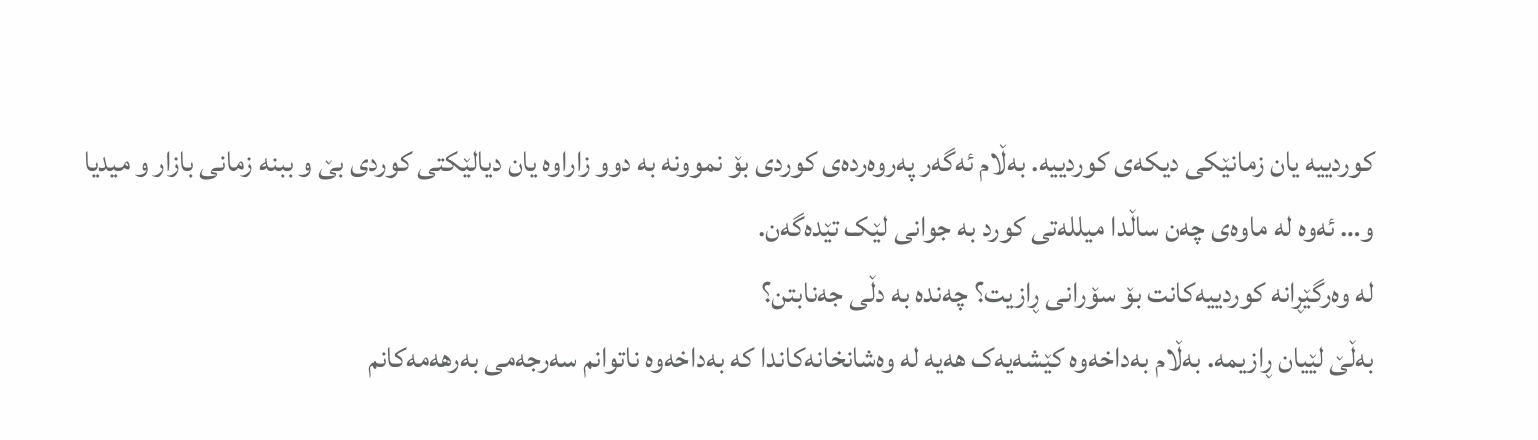کوردییە یان زمانێکی دیکەی کوردییە. بەڵام ئەگەر پەروەردەی کوردی بۆ نموونە بە دوو زاراوە یان دیالێکتی کوردی بێ و ببنە زمانی بازار و میدیا و… ئەوە لە ماوەی چەن ساڵدا میللەتی کورد بە جوانی لێک تێدەگەن.
له وەرگێڕانە کوردییەکانت بۆ سۆرانی ڕازیت؟ چەندە بە دڵی جەنابتن؟
بەڵێ لێیان ڕازیمە. بەڵام بەداخەوە کێشەیەک هەیە لە وەشانخانەکاندا کە بەداخەوە ناتوانم سەرجەمی بەرهەمەکانم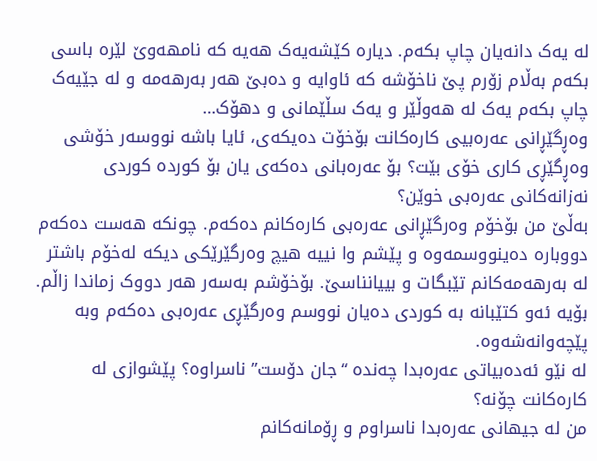لە یەک دانەیان چاپ بکەم. دیارە کێشەیەک هەیە کە نامهەوێ لێرە باسی بکەم بەڵام زۆرم پێ ناخۆشە کە ئاوایە و دەبێ هەر بەرهەمە و لە جێیەک چاپ بکەم یەک لە هەوڵێر و یەک سڵێمانی و دهۆک…
وەڕگێڕانی عەرەبیی کارەکانت بۆخۆت دەیکەی، ئایا باشە نووسەر خۆشی وەڕگێڕی کاری خۆی بێت؟ بۆ عەرەبانی دەکەی یان بۆ کوردە کوردی نەزانەکانی عەرەبی خوێن؟
بەڵێ من بۆخۆم وەرگێڕانی عەرەبی کارەکانم دەکەم. چونکە هەست دەکەم دووبارە دەینووسمەوە و پێشم وا نییە هیچ وەرگێرێکی دیکە لەخۆم باشتر لە بەرهەمەکانم تێبگات و بییانناسێ. بۆخۆشم بەسەر هەر دووک زماندا زاڵم. بۆیە ئەو کتێبانە بە کوردی دەیان نووسم وەرگێڕی عەرەبی دەکەم وبە پێچەوانەشەوە.
لە نێو ئەدەبیاتی عەرەبدا چەندە “جان دۆست” ناسراوە؟ پێشوازی لە کارەکانت چۆنە؟
من لە جیهانی عەرەبدا ناسراوم و ڕۆمانەکانم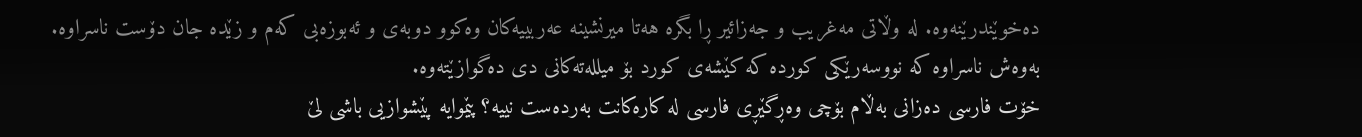دەخوێندرێنەوە. لە وڵاتی مەغریب و جەزائیر ڕا بگرە هەتا میرنشینە عەربییەکان وەکوو دوبەی و ئەبوزەبی کەم و زێدە جان دۆست ناسراوە. بەوەش ناسراوە کە نووسەرێکی کوردە کە کێشەی کورد بۆ میللەتەکانی دی دەگوازێتەوە.
خۆت فارسی دەزانی بەڵام بۆچی وەڕگێڕی فارسی لە کارەکانت بەردەست نییە؟ پێموایە پێشوازیی باشی لێ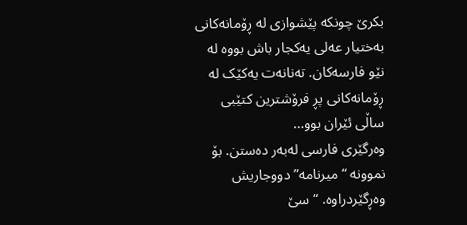بکرێ چونکە پێشوازی لە ڕۆمانەکانی بەختیار عەلی یەکجار باش بووە لە نێو فارسەکان. تەنانەت یەکێک لە ڕۆمانەکانی پڕ فرۆشترین کتێبی ساڵی ئێران بوو…
وەرگێری فارسی لەبەر دەستن. بۆ نموونە “میرنامە” دووجاریش وەڕگێردراوە. “سێ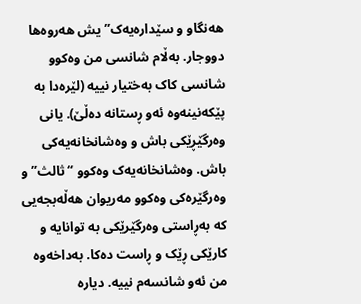هەنگاو و سێدارەیەک”یش هەروەها دووجار. بەڵام شانسی من وەکوو شانسی کاک بەختیار نییە (لێرەدا بە پێکەنینەوە ئەو ڕستانە دەڵێ). یانی وەرگێڕێکی باش و وەشانخانەیەکی باش. وەشانخانەیەک وەکوو “ثالث” و وەرگێرەکی وەکوو مەریوان هەڵەبجەیی کە بەڕاستی وەرگێرێکی بە توانایە و کارێکی ڕێک و ڕاست دەکا. بەداخەوە من ئەو شانسەم نییە. دیارە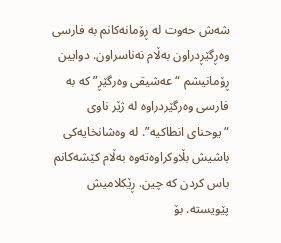شەش حەوت لە ڕۆمانەکانم بە فارسی وەڕگێڕدراون بەڵام نەناسراون. دوایین ڕۆمانیشم “عەشیقی وەرگێڕ” کە بە فارسی وەرگێردراوە لە ژێر ناوی “یوحنای انطاکیه”. لە وەشانخایەکی باشیش بڵاوکراوەتەوە بەڵام کێشەکانم باس کردن کە چین. ڕێکلامیش پێویستە. بۆ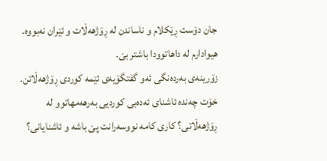جان دۆست ڕێکلام و ناساندن لە ڕۆژهەڵات و ئێران نەبووە. هیوادارم لە داهاتوودا باشتر بێ.
زۆرینەی بەردەنگی ئەو گفتگۆیەی ئێمە کوردی ڕۆژهەڵاتن. خۆت چەندە ئاشنای ئەدەبی کوردیی بەرهەمهاتوو لە ڕۆژهەڵاتی؟ کاری کامە نووسەرانت پێ باشە و ئاشنایانی؟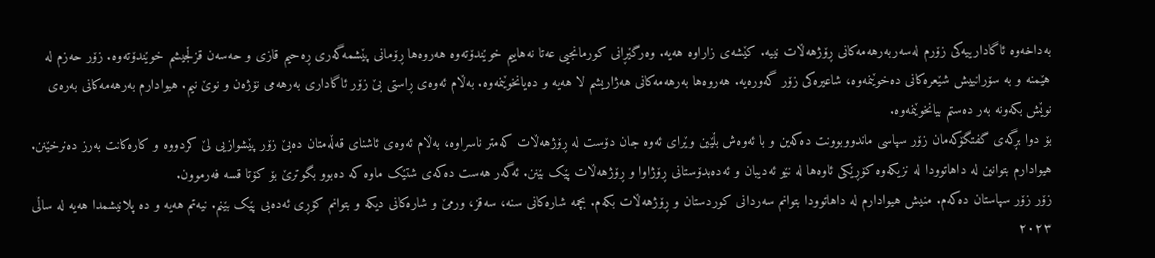بەداخەوە ئاگادارییەکی زۆرم لەسەربەرهەمەکانی ڕۆژهەڵات نییە. کێشەی زاراوە هەیە. وەرگێڕانی کورمانجیی عەتا نەهاییم خوێندۆتەوە هەروەها ڕۆمانی پێشمەگەری ڕەحیم قازی و حەسەن قزڵجیشم خوێندۆتەوە. زۆر حەزم لە هێمنە و بە سۆرانییش شێعرەکانی دەخوێنمەوە، شاعیرەکی زۆر گەورەیە. هەروەها بەرهەمەکانی هەژاریشم لا هەیە و دەیانخوێنمەوە. بەڵام ئەوەی ڕاستی بێ زۆر ئاگاداری بەرهەمی نۆژەن و نوێ نیم. هیوادارم بەرهەمەکانی بەرەی نوێش بکەونە بەر دەستم بیانخوێنمەوە.
بۆ دوا بڕگەی گفتگۆکەمان زۆر سپاسی ماندووبوونت دەکەین و با ئەوەش بڵێین وێرای ئەوە جان دۆست لە ڕۆژهەڵات کەمتر ناسراوە، بەڵام ئەوەی ئاشنای قەڵەمتان دەبێ زۆر پێشوازیی لێ کردووە و کارەکانت بەرز دەنرخێنن. هیوادارم بتوانین لە داهاتوودا لە نزیکەوە کۆڕێکی ئاوەها لە نێو ئەدیبان و ئەدەبدۆستانی ڕۆژاوا و ڕۆژهەڵات پێک بێنن. ئەگەر هەست دەکەی شتێک ماوە کە دەبوو بگوترێ بۆ کۆتا قسە فەرموون.
زۆر زۆر سپاستان دەکەم. منیش هیوادارم لە داهاتوودا بتوانم سەردانی کوردستان و ڕۆژهەڵات بکەم. بچمە شارەکانی سنە، سەقز، ورمێ و شارەکانی دیکە و بتوانم کۆڕی ئەدەبی پێک بێنم. نیەتم هەیە و دە پلانیشمدا هەیە لە ساڵی ۲۰۲۳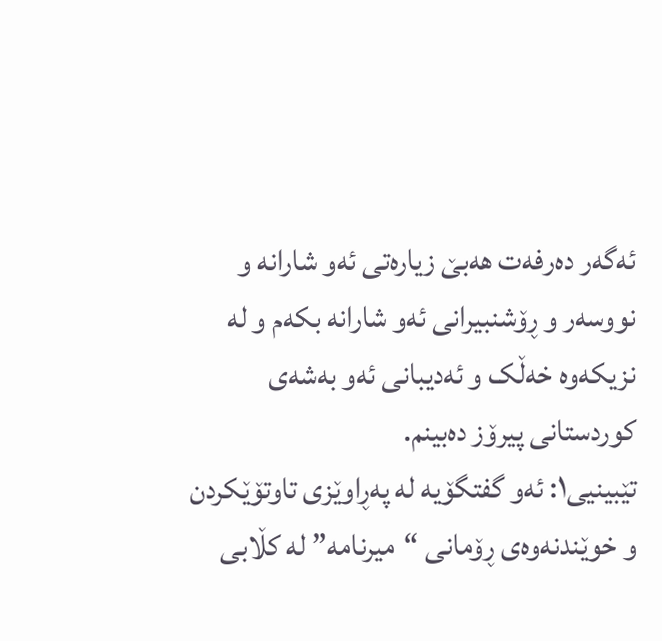ئەگەر دەرفەت هەبێ زیارەتی ئەو شارانە و نووسەر و ڕۆشنبیرانی ئەو شارانە بکەم و لە نزیکەوە خەڵک و ئەدیبانی ئەو بەشەی کوردستانی پیرۆز دەبینم.
تێبینیی۱: ئەو گفتگۆیە لە پەڕاوێزی تاوتۆێکردن و خوێندنەوەی ڕۆمانی “میرنامە” لە کڵابی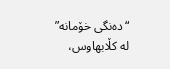“دەنگی خۆمانە” لە کڵابهاوس،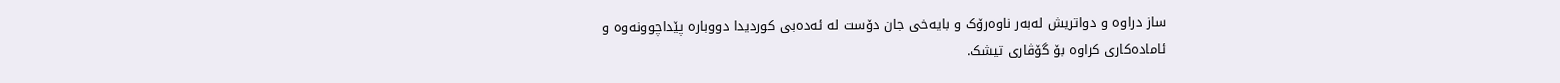ساز دراوە و دواتریش لەبەر ناوەرۆک و بایەخی جان دۆست لە ئەدەبی کوردیدا دووبارە پێداچوونەوە و ئامادەکاری کراوە بۆ گۆڤاری تیشک.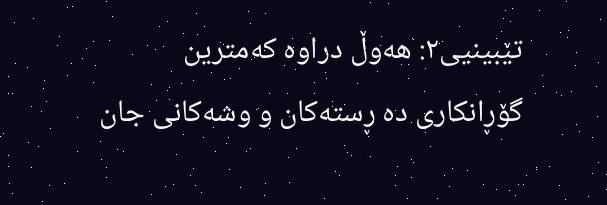تێبینیی۲: هەوڵ دراوە کەمترین گۆڕانکاری دە ڕستەکان و وشەکانی جان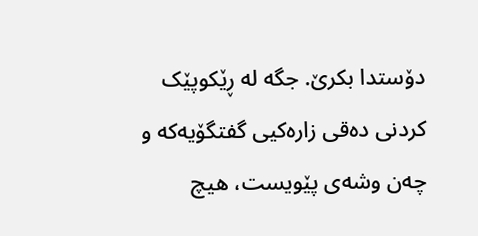دۆستدا بکرێ. جگە لە ڕێکوپێک کردنی دەقی زارەکیی گفتگۆیەکە و چەن وشەی پێویست، هیچ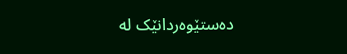دەستێوەردانێک لە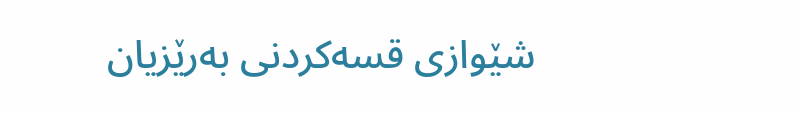شێوازی قسەکردنی بەرێزیان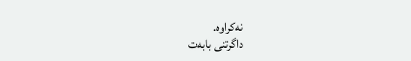نەکراوە.
داگرتنی بابەت